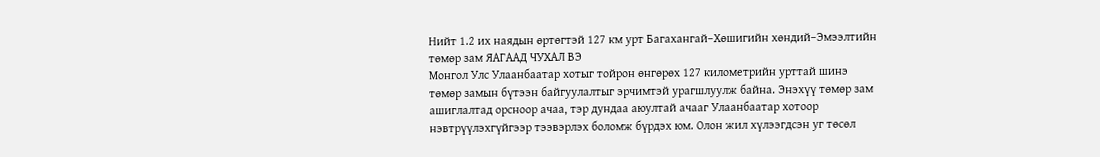Нийт 1.2 их наядын өртөгтэй 127 км урт Багахангай–Хөшигийн хөндий–Эмээлтийн төмөр зам ЯАГААД ЧУХАЛ ВЭ
Монгол Улс Улаанбаатар хотыг тойрон өнгөрөх 127 километрийн урттай шинэ төмөр замын бүтээн байгуулалтыг эрчимтэй урагшлуулж байна. Энэхүү төмөр зам ашиглалтад орсноор ачаа, тэр дундаа аюултай ачааг Улаанбаатар хотоор нэвтрүүлэхгүйгээр тээвэрлэх боломж бүрдэх юм. Олон жил хүлээгдсэн уг төсөл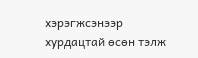хэрэгжсэнээр хурдацтай өсөн тэлж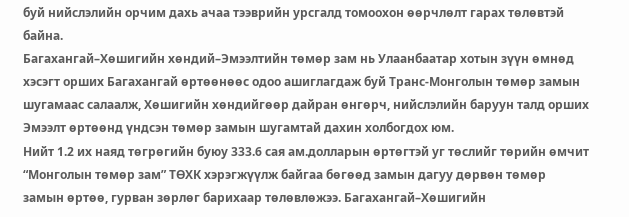буй нийслэлийн орчим дахь ачаа тээврийн урсгалд томоохон өөрчлөлт гарах төлөвтэй байна.
Багахангай–Хөшигийн хөндий–Эмээлтийн төмөр зам нь Улаанбаатар хотын зүүн өмнөд хэсэгт орших Багахангай өртөөнөөс одоо ашиглагдаж буй Транс-Монголын төмөр замын шугамаас салаалж, Хөшигийн хөндийгөөр дайран өнгөрч, нийслэлийн баруун талд орших Эмээлт өртөөнд үндсэн төмөр замын шугамтай дахин холбогдох юм.
Нийт 1.2 их наяд төгрөгийн буюу 333.6 сая ам.долларын өртөгтэй уг төслийг төрийн өмчит “Монголын төмөр зам” ТӨХК хэрэгжүүлж байгаа бөгөөд замын дагуу дөрвөн төмөр замын өртөө, гурван зөрлөг барихаар төлөвлөжээ. Багахангай–Хөшигийн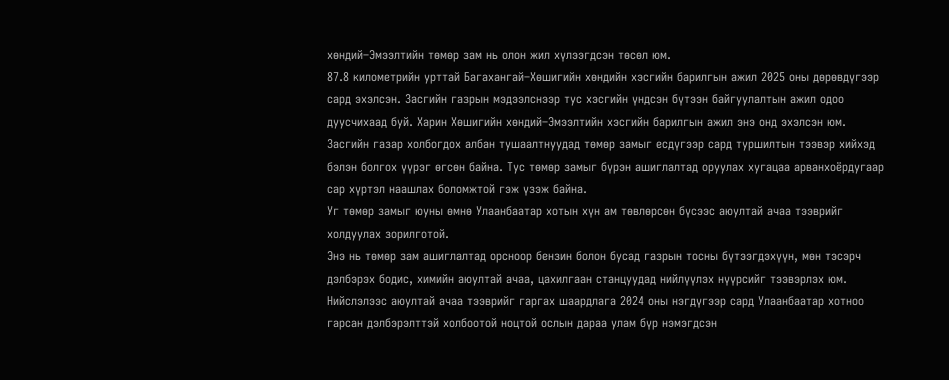хөндий–Эмээлтийн төмөр зам нь олон жил хүлээгдсэн төсөл юм.
87.8 километрийн урттай Багахангай–Хөшигийн хөндийн хэсгийн барилгын ажил 2025 оны дөрөвдүгээр сард эхэлсэн. Засгийн газрын мэдээлснээр тус хэсгийн үндсэн бүтээн байгуулалтын ажил одоо дуусчихаад буй. Харин Хөшигийн хөндий–Эмээлтийн хэсгийн барилгын ажил энэ онд эхэлсэн юм. Засгийн газар холбогдох албан тушаалтнуудад төмөр замыг есдүгээр сард туршилтын тээвэр хийхэд бэлэн болгох үүрэг өгсөн байна. Тус төмөр замыг бүрэн ашиглалтад оруулах хугацаа арванхоёрдугаар сар хүртэл наашлах боломжтой гэж үзэж байна.
Уг төмөр замыг юуны өмнө Улаанбаатар хотын хүн ам төвлөрсөн бүсээс аюултай ачаа тээврийг холдуулах зорилготой.
Энэ нь төмөр зам ашиглалтад орсноор бензин болон бусад газрын тосны бүтээгдэхүүн, мөн тэсэрч дэлбэрэх бодис, химийн аюултай ачаа, цахилгаан станцуудад нийлүүлэх нүүрсийг тээвэрлэх юм.
Нийслэлээс аюултай ачаа тээврийг гаргах шаардлага 2024 оны нэгдүгээр сард Улаанбаатар хотноо гарсан дэлбэрэлттэй холбоотой ноцтой ослын дараа улам бүр нэмэгдсэн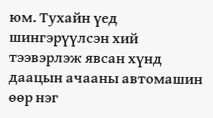юм. Тухайн үед шингэрүүлсэн хий тээвэрлэж явсан хүнд даацын ачааны автомашин өөр нэг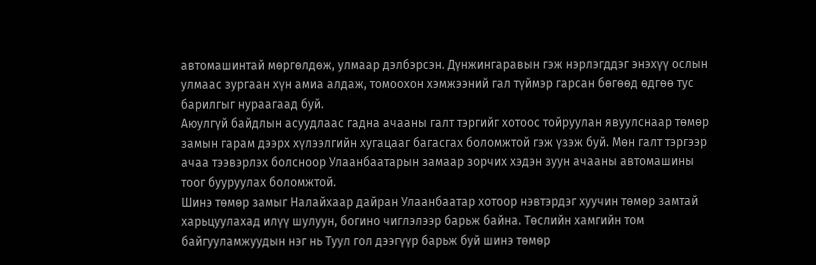автомашинтай мөргөлдөж, улмаар дэлбэрсэн. Дүнжингаравын гэж нэрлэгддэг энэхүү ослын улмаас зургаан хүн амиа алдаж, томоохон хэмжээний гал түймэр гарсан бөгөөд өдгөө тус барилгыг нураагаад буй.
Аюулгүй байдлын асуудлаас гадна ачааны галт тэргийг хотоос тойруулан явуулснаар төмөр замын гарам дээрх хүлээлгийн хугацааг багасгах боломжтой гэж үзэж буй. Мөн галт тэргээр ачаа тээвэрлэх болсноор Улаанбаатарын замаар зорчих хэдэн зуун ачааны автомашины тоог бууруулах боломжтой.
Шинэ төмөр замыг Налайхаар дайран Улаанбаатар хотоор нэвтэрдэг хуучин төмөр замтай харьцуулахад илүү шулуун, богино чиглэлээр барьж байна. Төслийн хамгийн том байгууламжуудын нэг нь Туул гол дээгүүр барьж буй шинэ төмөр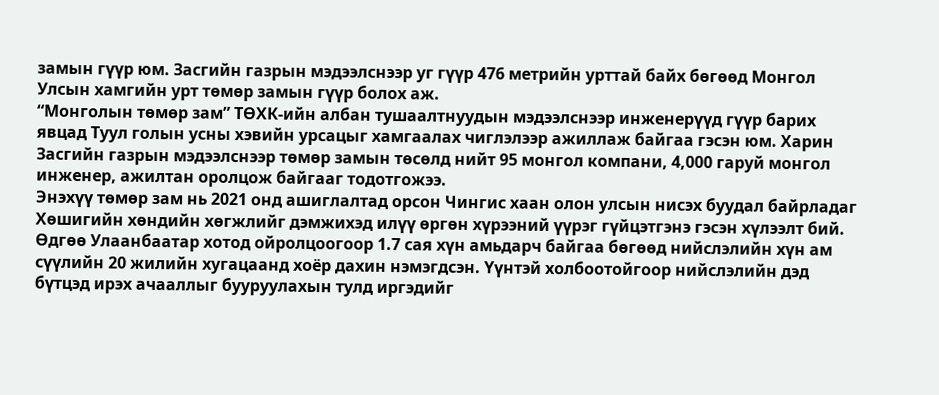замын гүүр юм. Засгийн газрын мэдээлснээр уг гүүр 476 метрийн урттай байх бөгөөд Монгол Улсын хамгийн урт төмөр замын гүүр болох аж.
“Монголын төмөр зам” ТӨХК-ийн албан тушаалтнуудын мэдээлснээр инженерүүд гүүр барих явцад Туул голын усны хэвийн урсацыг хамгаалах чиглэлээр ажиллаж байгаа гэсэн юм. Харин Засгийн газрын мэдээлснээр төмөр замын төсөлд нийт 95 монгол компани, 4,000 гаруй монгол инженер, ажилтан оролцож байгааг тодотгожээ.
Энэхүү төмөр зам нь 2021 онд ашиглалтад орсон Чингис хаан олон улсын нисэх буудал байрладаг Хөшигийн хөндийн хөгжлийг дэмжихэд илүү өргөн хүрээний үүрэг гүйцэтгэнэ гэсэн хүлээлт бий.
Өдгөө Улаанбаатар хотод ойролцоогоор 1.7 сая хүн амьдарч байгаа бөгөөд нийслэлийн хүн ам сүүлийн 20 жилийн хугацаанд хоёр дахин нэмэгдсэн. Үүнтэй холбоотойгоор нийслэлийн дэд бүтцэд ирэх ачааллыг бууруулахын тулд иргэдийг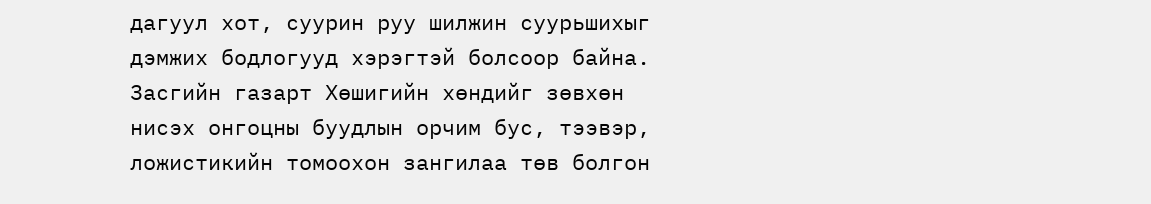дагуул хот, суурин руу шилжин суурьшихыг дэмжих бодлогууд хэрэгтэй болсоор байна.
Засгийн газарт Хөшигийн хөндийг зөвхөн нисэх онгоцны буудлын орчим бус, тээвэр, ложистикийн томоохон зангилаа төв болгон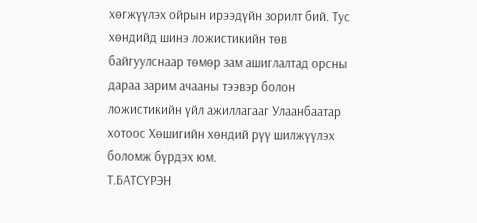хөгжүүлэх ойрын ирээдүйн зорилт бий. Тус хөндийд шинэ ложистикийн төв байгуулснаар төмөр зам ашиглалтад орсны дараа зарим ачааны тээвэр болон ложистикийн үйл ажиллагааг Улаанбаатар хотоос Хөшигийн хөндий рүү шилжүүлэх боломж бүрдэх юм.
Т.БАТСҮРЭН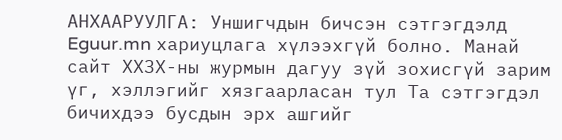АНХААРУУЛГА: Уншигчдын бичсэн сэтгэгдэлд Eguur.mn хариуцлага хүлээхгүй болно. Манай сайт ХХЗХ-ны журмын дагуу зүй зохисгүй зарим үг, хэллэгийг хязгаарласан тул Та сэтгэгдэл бичихдээ бусдын эрх ашгийг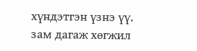хүндэтгэн үзнэ үү.
зам дагаж хөгжил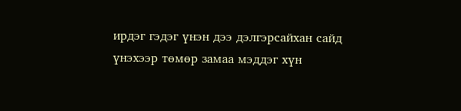ирдэг гэдэг үнэн дээ дэлгэрсайхан сайд үнэхээр төмөр замаа мэддэг хүн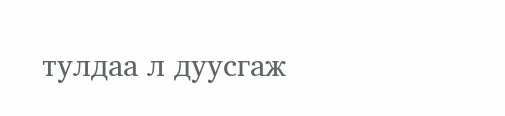тулдаа л дуусгаж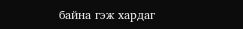байна гэж хардаг